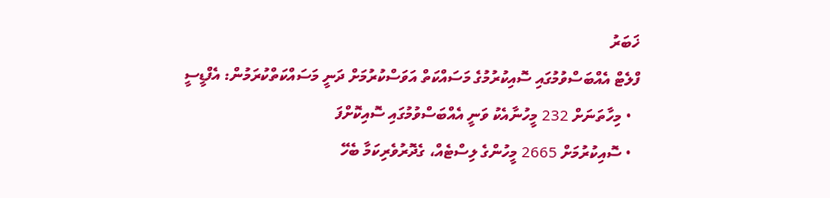ޚަބަރު
ފްލެޓް އެއްބަސްވުމުގައި ސޮއިކުރުމުގެ މަސައްކަތް އަވަސްކުރުމަށް ދަނީ މަސައްކަތްކުރަމުން: އެފްޑީސީ
  • މިހާތަނަށް 232 މީހުނާއެކު ވަނީ އެއްބަސްވުމުގައި ސޮއިކޮށްފަ
  • ސޮއިކުރުމަށް 2665 މީހުންގެ ލިސްޓެއް، ގެދޮރުވެރިކަމާ ބެހޭ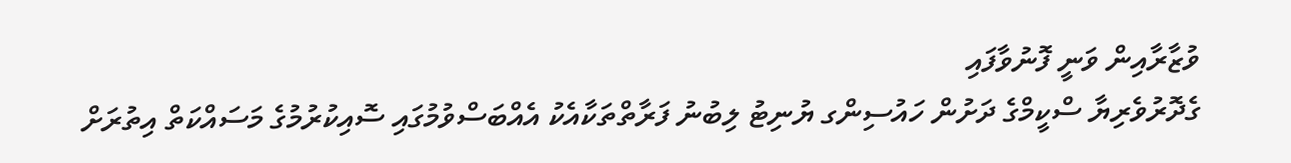ވުޒާރާއިން ވަނީ ފޮނުވާފައި
ގެދޮރުވެރިޔާ ސްކީމްގެ ދަށުން ހައުސިންގ ޔުނިޓު ލިބުނު ފަރާތްތަކާއެކު އެއްބަސްވުމުގައި ސޮއިކުރުމުގެ މަސައްކަތް އިތުރަށް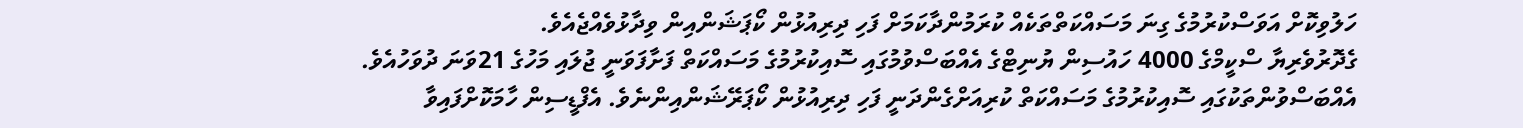ހަލުވިކޮށް އަވަސްކުރުމުގެ ގިނަ މަސައްކަތްތަކެއް ކުރަމުންދާކަމަށް ފަހި ދިރިއުޅުން ކޯޕަޝަންއިން ވިދާޅުވެއްޖެއެވެ.
ގެދޮރުވެރިޔާ ސްކީމްގެ 4000 ހައުސިން ޔުނިޓްގެ އެއްބަސްވުމުގައި ސޮއިކުރުމުގެ މަސައްކަތް ފަށާފަވަނީ ޖުލައި މަހުގެ 21ވަނަ ދުވަހުއެވެ.
އެއްބަސްވުންތަކުގައި ސޮއިކުރުމުގެ މަސައްކަތް ކުރިއަށްގެންދަނީ ފަހި ދިރިއުޅުން ކޯޕަރޭޝަންއިންނެވެ. އެފްޑީސިން ހާމަކޮށްފައިވާ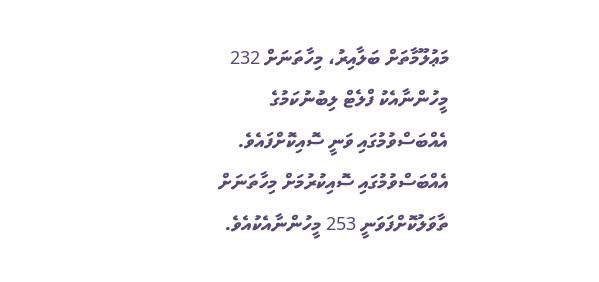މަޢުލޫމާތަށް ބަލާއިރު، މިހާތަނަށް 232 މީހުންނާއެކު ފްލެޓް ލިބުނުކަމުގެ އެއްބަސްވުމުގައި ވަނީ ސޮއިކޮށްފައެވެ. އެއްބަސްވުމުގައި ސޮއިކުރުމަށް މިހާތަނަށް ތާވަލުކޮށްފަވަނީ 253 މީހުންނާއެކުއެވެ.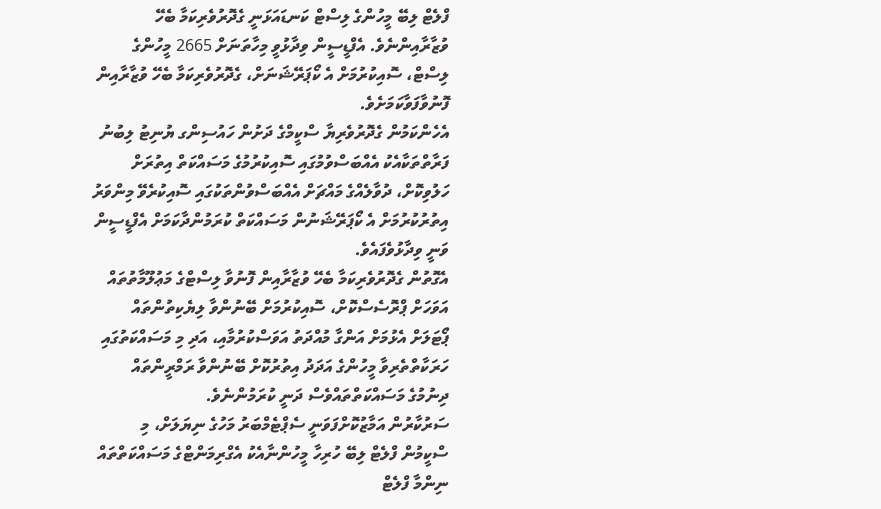ފްލެޓް ލިބޭ މީހުންގެ ލިސްޓް ކަނޑައަޅަނީ ގެދޮރުވެރިކަމާ ބެހޭ ވުޒާރާއިންނެވެ. އެފްޑީސީން ވިދާޅުވީ މިހާތަނަށް 2665 މީހުންގެ ލިސްޓް، ސޮއިކުރުމަށް އެ ކޯޕަރޭޝަނަށް، ގެދޮރުވެރިކަމާ ބެހޭ ވުޒާރާއިން ފޮނުވާފަވާކަމަށެވެ.
އެހެންކަމުން ގެދޮރުވެރިޔާ ސްކީމްގެ ދަށުން ހައުސިންގ ޔުނިޓު ލިބުނު ފަރާތްތަކާއެކު އެއްބަސްވުމުގައި ސޮއިކުރުމުގެ މަސައްކަތް އިތުރަށް ހަލުވިކޮށް، ދުވާލެއްގެ މައްޗަށް އެއްބަސްވުންތަކުގައި ސޮއިކުރެވޭ މިންވަރު އިތުރުކުރުމަށް އެ ކޯޕަރޭޝަނުން މަސައްކަތް ކުރަމުންދާކަމަށް އެފްޑީސީން ވަނީ ވިދާޅުވެފައެވެ.
އެގޮތުން ގެދޮރުވެރިކަމާ ބެހޭ ވުޒާރާއިން ފޮނުވާ ލިސްޓްގެ މަޢުލޫމާތުތައް އަވަހަށް ޕްރޮސެސްކޮށް، ސޮއިކުރުމަށް ބޭނުންވާ ލިޔެކިތުންތައް ޕޯޓަލަށް އެޅުމަށް އަންގާ މުއްދަތު އަވަސްކުރުމާއި، އަދި މި މަސައްކަތުގައި ހަރަކާތްތެރިވާ މީހުންގެ އަދަދު އިތުރުކޮށް ބޭނުންވާ ރަމްރީންތައް ދިނުމުގެ މަސައްކަތްތައްވެސް ދަނީ ކުރަމުންނެވެ.
ސަރުކާރުން އަމާޒުކޮށްފަވަނީ ސެޕްޓެމްބަރު މަހުގެ ނިޔަލަށް، މި ސްކީމުން ފްލެޓް ލިބޭ ހުރިހާ މީހުންނާއެކު އެގްރިމަންޓްގެ މަސައްކަތްތައް ނިންމާ ފްލެޓް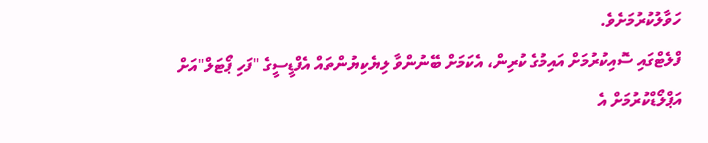ހަވާލުކުރުމަށެވެ.
ފްލެޓްގައި ސޮއިކުރުމަށް އައިމުގެ ކުރިން، އެކަމަށް ބޭނުންވާ ލިޔެކިޔުންތައް އެފްޑީސީގެ "ފަހި ޕޯޓަލް"އަށް އަޕްލޯޑްކުރުމަށް އެ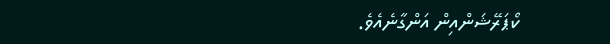ކޯޕަރޭޝަންއިން އަންގާނެއެވެ.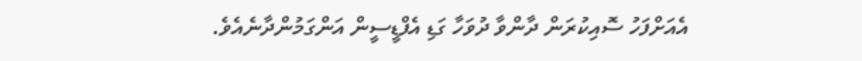އެއަށްފަހު ސޮއިކުރަން ދާންވާ ދުވަހާ ގަޑި އެފްޑީސީން އަންގަމުންދާނެއެވެ.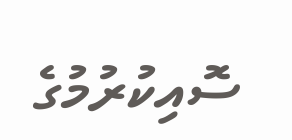ސޮއިކުރުމުގެ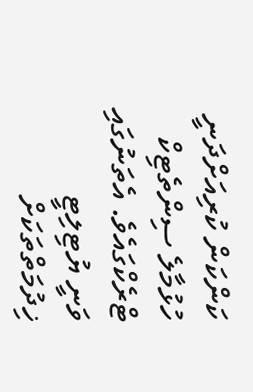ކަންކަން ކުރިއަށްދަނީ ހުޅުމާލެ ސިންތެޓިކް ޓްރެކްގައެވެ. އެތަނުގައި ވަނީ ޔުޓިލިޓީ ޚިދުމަތްތަކަށް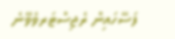ފަސޭހައިން ރެޖިސްޓަރވެވޭނެ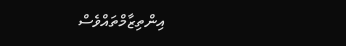އިންތިޒާމްތައްވެސް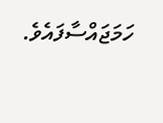ހަމަޖައްސާފައެވެ.